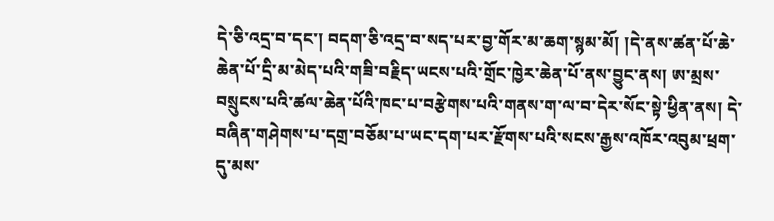དེ་ཅི་འདྲ་བ་དང་། བདག་ཅི་འདྲ་བ་སད་པར་བྱ་གོར་མ་ཆག་སྙམ་མོ། །དེ་ནས་ཚན་པོ་ཆེ་ཆེན་པོ་དྲི་མ་མེད་པའི་གཟི་བརྗིད་ཡངས་པའི་གྲོང་ཁྱེར་ཆེན་པོ་ནས་བྱུང་ནས། ཨ་མྲས་བསྲུངས་པའི་ཚལ་ཆེན་པོའི་ཁང་པ་བརྩེགས་པའི་གནས་ག་ལ་བ་དེར་སོང་སྟེ་ཕྱིན་ནས། དེ་བཞིན་གཤེགས་པ་དགྲ་བཅོམ་པ་ཡང་དག་པར་རྫོགས་པའི་སངས་རྒྱས་འཁོར་འབུམ་ཕྲག་དུ་མས་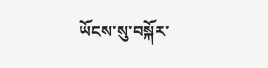ཡོངས་སུ་བསྐོར་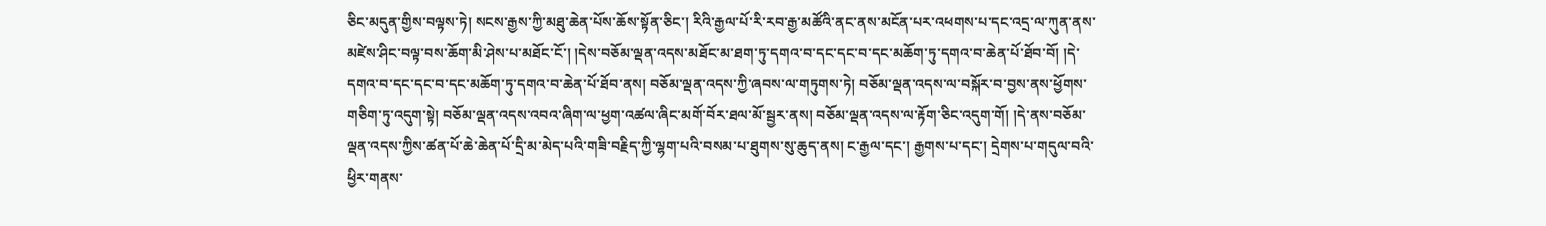ཅིང་མདུན་གྱིས་བལྟས་ཏེ། སངས་རྒྱས་ཀྱི་མཐུ་ཆེན་པོས་ཆོས་སྟོན་ཅིང་། རིའི་རྒྱལ་པོ་རི་རབ་རྒྱ་མཚོའི་ནང་ནས་མངོན་པར་འཕགས་པ་དང་འདྲ་ལ་ཀུན་ནས་མཛེས་ཤིང་བལྟ་བས་ཆོག་མི་ཤེས་པ་མཐོང་ངོ་། །དེས་བཅོམ་ལྡན་འདས་མཐོང་མ་ཐག་ཏུ་དགའ་བ་དང་དང་བ་དང་མཆོག་ཏུ་དགའ་བ་ཆེན་པོ་ཐོབ་བོ། །དེ་དགའ་བ་དང་དང་བ་དང་མཆོག་ཏུ་དགའ་བ་ཆེན་པོ་ཐོབ་ནས། བཅོམ་ལྡན་འདས་ཀྱི་ཞབས་ལ་གཏུགས་ཏེ། བཅོམ་ལྡན་འདས་ལ་བསྐོར་བ་བྱས་ནས་ཕྱོགས་གཅིག་ཏུ་འདུག་སྟེ། བཅོམ་ལྡན་འདས་འབའ་ཞིག་ལ་ཕྱག་འཚལ་ཞིང་མགོ་བོར་ཐལ་མོ་སྦྱར་ནས། བཅོམ་ལྡན་འདས་ལ་རྟོག་ཅིང་འདུག་གོ། །དེ་ནས་བཅོམ་ལྡན་འདས་ཀྱིས་ཚན་པོ་ཆེ་ཆེན་པོ་དྲི་མ་མེད་པའི་གཟི་བརྗིད་ཀྱི་ལྷག་པའི་བསམ་པ་ཐུགས་སུ་ཆུད་ནས། ང་རྒྱལ་དང་། རྒྱགས་པ་དང་། དྲེགས་པ་གདུལ་བའི་ཕྱིར་གནས་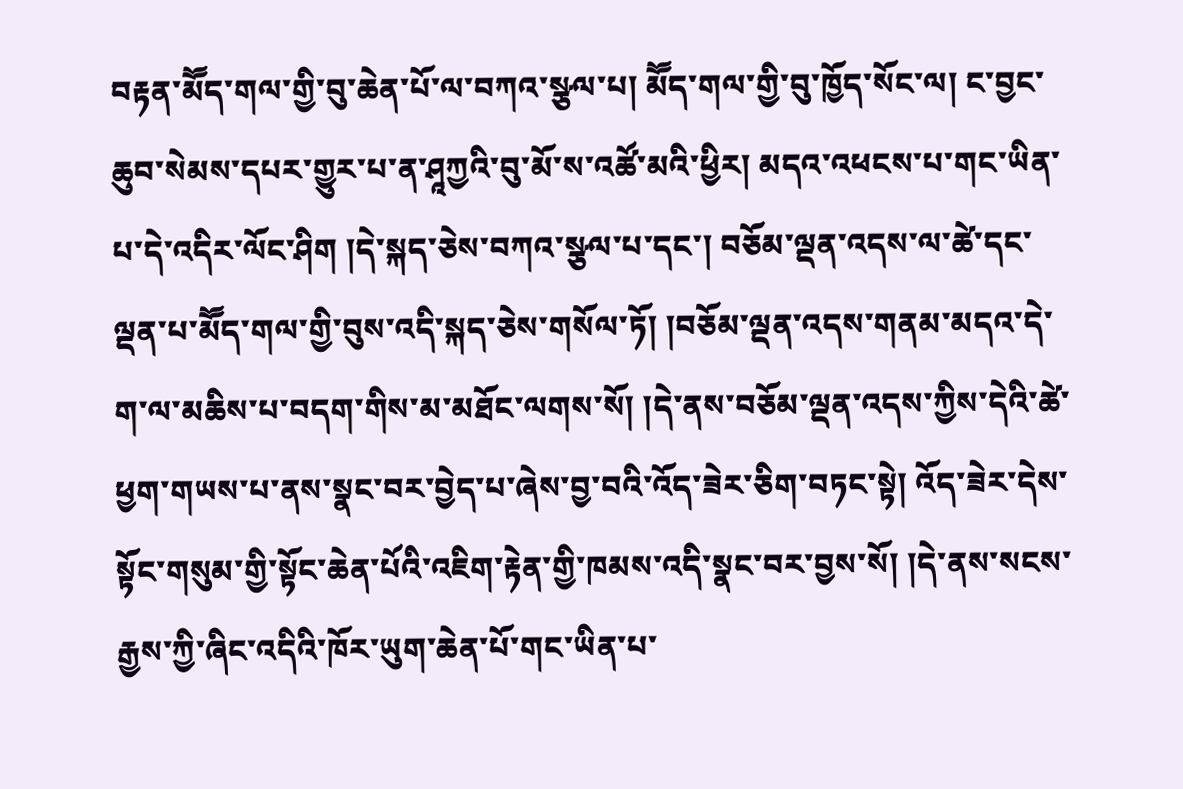བརྟན་མཽད་གལ་གྱི་བུ་ཆེན་པོ་ལ་བཀའ་སྩལ་པ། མཽད་གལ་གྱི་བུ་ཁྱོད་སོང་ལ། ང་བྱང་ཆུབ་སེམས་དཔར་གྱུར་པ་ན་ཤཱཀྱའི་བུ་མོ་ས་འཚོ་མའི་ཕྱིར། མདའ་འཕངས་པ་གང་ཡིན་པ་དེ་འདིར་ལོང་ཤིག །དེ་སྐད་ཅེས་བཀའ་སྩལ་པ་དང་། བཅོམ་ལྡན་འདས་ལ་ཚེ་དང་ལྡན་པ་མཽད་གལ་གྱི་བུས་འདི་སྐད་ཅེས་གསོལ་ཏོ། །བཅོམ་ལྡན་འདས་གནམ་མདའ་དེ་ག་ལ་མཆིས་པ་བདག་གིས་མ་མཐོང་ལགས་སོ། །དེ་ནས་བཅོམ་ལྡན་འདས་ཀྱིས་དེའི་ཚེ་ཕྱག་གཡས་པ་ནས་སྣང་བར་བྱེད་པ་ཞེས་བྱ་བའི་འོད་ཟེར་ཅིག་བཏང་སྟེ། འོད་ཟེར་དེས་སྟོང་གསུམ་གྱི་སྟོང་ཆེན་པོའི་འཇིག་རྟེན་གྱི་ཁམས་འདི་སྣང་བར་བྱས་སོ། །དེ་ནས་སངས་རྒྱས་ཀྱི་ཞིང་འདིའི་ཁོར་ཡུག་ཆེན་པོ་གང་ཡིན་པ་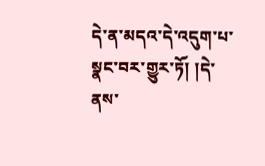དེ་ན་མདའ་དེ་འདུག་པ་སྣང་བར་གྱུར་ཏོ། །དེ་ནས་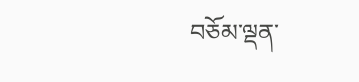བཅོམ་ལྡན་